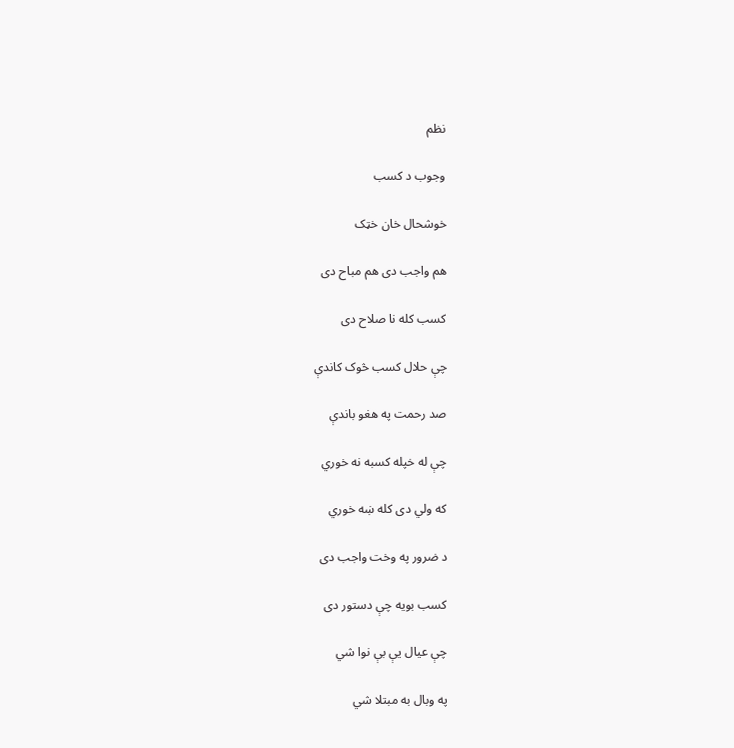نظم

وجوب د کسب

خوشحال خان خټک

هم واجب دی هم مباح دی

کسب کله نا صلاح دی

چې حلال کسب څوک کاندې

صد رحمت په هغو باندې

چې له خپله کسبه نه خوري

که ولي دی کله ښه خوري

د ضرور په وخت واجب دی

کسب بويه چې دستور دی

چې عيال يې بې نوا شي

په وبال به مبتلا شي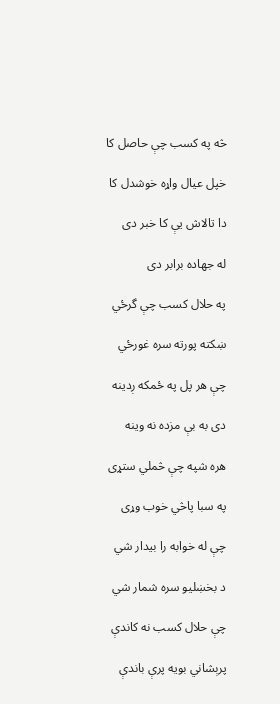څه په کسب چې حاصل کا

خپل عيال واړه خوشدل کا

دا تالاش يې کا خبر دی

له جهاده برابر دی

په حلال کسب چې گرځي

ښکته پورته سره غورځي

چې هر پل په ځمکه ږدينه

دی به بې مزده نه وينه

هره شپه چې څملي ستړی

په سبا پاڅي خوب وړی

چې له خوابه را بيدار شي

د بخښليو سره شمار شي

چې حلال کسب نه کاندې

پرېشاني بويه پرې باندې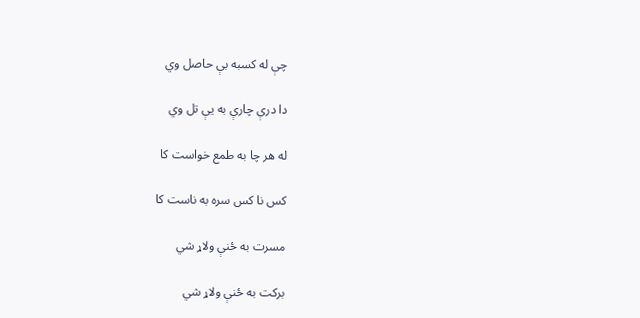چې له کسبه بې حاصل وي

دا درې چارې به يې تل وي

له هر چا به طمع خواست کا

کس نا کس سره به ناست کا

مسرت به ځنې ولاړ شي

برکت به ځنې ولاړ شي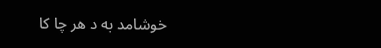خوشامد به د هر چا کا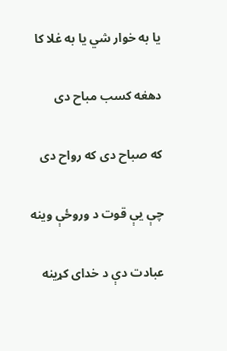يا به خوار شي يا به غلا کا

دهغه کسب مباح دی

که صباح دی که رواح دی

چې يې قوت د وروځې وينه

عبادت دې د خدای کړينه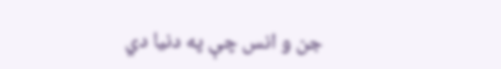جن و انس چې په دنيا دي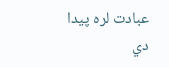عبادت لره پيدا دي